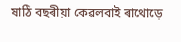ষাঠি বছৰীয়া কেৱলবাই ৰাথোড়ে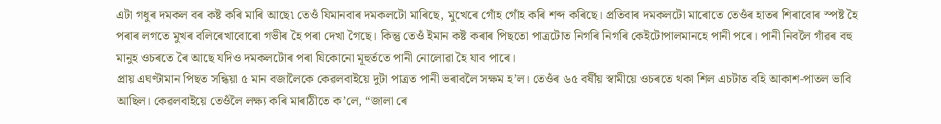এটা গধুৰ দমকল বৰ কষ্ট কৰি মাৰি আছে৷ তেওঁ যিমানবাৰ দমকলটো মাৰিছে, মুখেৰে গোঁহ গোঁহ কৰি শব্দ কৰিছে। প্ৰতিবাৰ দমকলটো মাৰোতে তেওঁৰ হাতৰ শিৰাবোৰ স্পষ্ট হৈ পৰাৰ লগতে মুখৰ বলিৰেখাবোৰো গভীৰ হৈ পৰা দেখা গৈছে। কিন্তু তেওঁ ইমান কষ্ট কৰাৰ পিছতো পাত্ৰটোত নিগৰি নিগৰি কেইটোপালমানহে পানী পৰে। পানী নিবলৈ গাঁৱৰ বহু মানুহ ওচৰতে ৰৈ আছে যদিও দমকলটোৰ পৰা যিকোনো মূহুৰ্ততে পানী নোলোৱা হৈ যাব পাৰে।
প্ৰায় এঘণ্টামান পিছত সন্ধিয়া ৫ মান বজালৈকে কেৱলবাইয়ে দুটা পাত্ৰত পানী ভৰাবলৈ সক্ষম হ’ল। তেওঁৰ ৬৫ বৰ্ষীয় স্বামীয়ে ওচৰতে থকা শিল এচটাত বহি আকাশ-পাতল ভাবি আছিল। কেৱলবাইয়ে তেওঁলৈ লক্ষ্য কৰি মাৰাঠীতে ক’লে, “জালা ৰে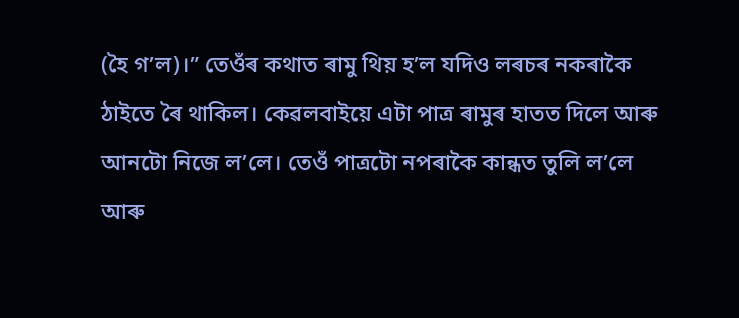(হৈ গ’ল)।” তেওঁৰ কথাত ৰামু থিয় হ’ল যদিও লৰচৰ নকৰাকৈ ঠাইতে ৰৈ থাকিল। কেৱলবাইয়ে এটা পাত্ৰ ৰামুৰ হাতত দিলে আৰু আনটো নিজে ল’লে। তেওঁ পাত্ৰটো নপৰাকৈ কান্ধত তুলি ল’লে আৰু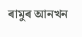ৰামুৰ আনখন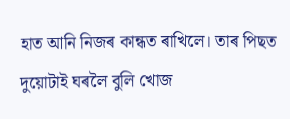হাত আনি নিজৰ কান্ধত ৰাখিলে। তাৰ পিছত দুয়োটাই ঘৰলৈ বুলি খোজ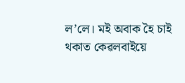ল’লে। মই অবাক হৈ চাই থকাত কেৱলবাইয়ে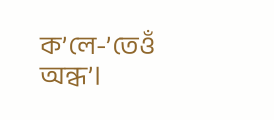ক’লে-’তেওঁ অন্ধ’।